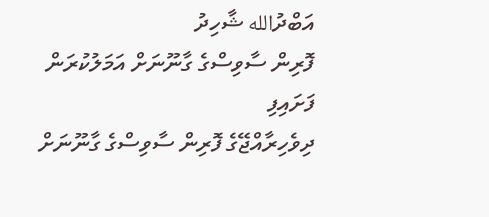އަބްދުالله ޝާހިދު
ފޮރިން ސާވިސްގެ ގާނޫނަށް އަމަލުކުރަން ފަށައިފި
ދިވެހިރާއްޖޭގެ ފޮރިން ސާވިސްގެ ގާނޫނަށް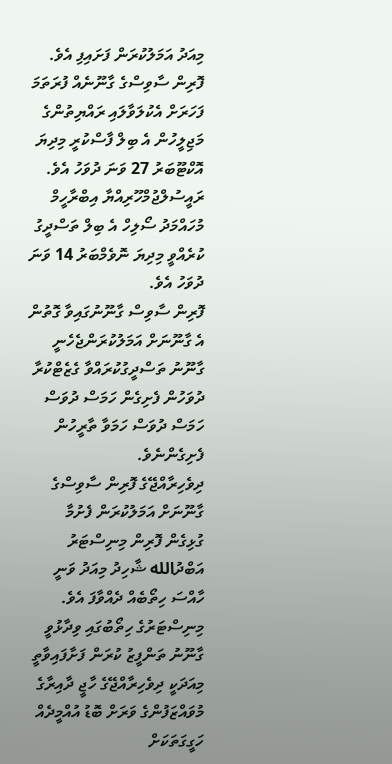މިއަދު އަމަލުކުރަން ފަށައިފި އެވެ.
ފޮރިން ސާވިސްގެ ގާނޫނެއް ފުރަތަމަ ފަހަރަށް އެކުލަވާލައި ރައްޔިތުންގެ މަޖިލީހުން އެ ބިލް ފާސްކުރީ މިދިޔަ އޮކްޓޫބަރު 27 ވަނަ ދުވަހު އެވެ. ރައީސުލްޖުމްހޫރިއްޔާ އިބްރާހީމް މުހައްމަދު ސޯލިހް އެ ބިލް ތަސްދީގު ކުރެއްވީ މިދިޔަ ނޮވެމްބަރު 14 ވަނަ ދުވަހު އެވެ.
ފޮރިން ސާވިސް ގާނޫނުގައިވާ ގޮތުން އެ ގާނޫނަށް އަމަލުކުރަންޖެހެނީ ގާނޫނު ތަސްދީގުކުރައްވާ ގެޒެޓްކުރާ ދުވަހުން ފެށިގެން ހަމަސް ދުވަސް ހަމަސް ދުވަސް ހަމަވާ ތާރީހުން ފެށިގެންނެވެ.
ދިވެހިރާއްޖޭގެ ފޮރިން ސާވިސްގެ ގާނޫނަށް އަމަލުކުރަން ފެށުމާ ގުޅިގެން ފޮރިން މިނިސްޓަރު އަބްދުالله ޝާހިދު މިއަދު ވަނީ ހާއްސަ ހިތޯބެއް ދެއްވާފަ އެވެ.
މިނިސްޓަރުގެ ހިތޯބުގައި ވިދާޅުވީ ގާނޫނު ތަންފީޒު ކުރަން ފަށާފައިވާތީ މިއަދަކީ ދިވެހިރާއްޖޭގެ ހާޖީ ދާއިރާގެ މުވައްޒަފުންގެ ވަރަށް ބޮޑު އުއްމީދެއް ހަގީގަތަކަށް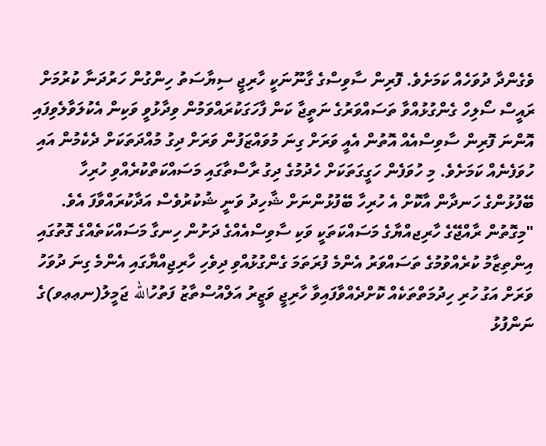ވެގެންދާ ދުވަހެއް ކަމަށެވެ. ފޮރިން ސާވިސްގެ ގާނޫނަކީ ހާރިޖީ ސިޔާސަތު ހިންގުން ހަރުދަނާ ކުރުމަށް ރައީސް ސޯލިހް ގެންގުޅުއްވާ ތަސައްވަރުގެ ނަތީޖާ ކަން ފާހަގަކުރައްވަމުން ވިދާޅުވީ ވަކިން އެކުލަވާލެވިފައި އޮންނަ ފޮރިން ސާވިސްއެއް އޮތުން އެއީ ވަރަށް ގިނަ މުވައްޒަފުން ވަރަށް ދިގު މުއްދަތަކަށް ދެކެމުން އައި ހުވަފެނެއް ކަމަށެވެ. މި ހުވަފެން ހަގީގަތަކަށް ހެދުމުގެ ދިގު ރާސްތާގައި މަސައްކަތްކުރެއްވި ހުރިހާ ބޭފުޅުންގެ ހަނދާން އާކޮށް އެ ހުރިހާ ބޭފުޅުންނަށް ޝާހިދު ވަނީ ޝުކުރުވެސް އަދާކުރައްވާފަ އެވެ.
"މިގޮތުން ރާއްޖޭގެ ހާރިޖއްޔާގެ މަސައްކަތަކީ ވަކި ސާވިސްއެއްގެ ދަށުން ހިނގާ މަސައްކަތެއްގެ ގޮތުގައި އިންތިޒާމު ކުރެއްވުމުގެ ތަސައްވަރު އެންމެ ފުރަތަމަ ގެންގުޅުއްވި ދިވެހި ހާރިޖިއްޔާގައި އެންމެ ގިނަ ދުވަހު ވަރަށް އަގު ހުރި ހިދުމަތްތަކެއް ކޮށްދެއްވާފައިވާ ހާރިޖީ ވަޒީރު އަލްއުސްތާޒު ފަތުހުالله ޖަމީލު(ނޢޢވ)ގެ ނަންފުޅު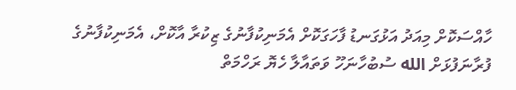ހާއްސަކޮށް މިއަދު އަޅުގަނޑު ފާހަގަކޮށް އެމަނިކުފާނުގެ ޒިކުރާ އާކޮށް، އެމަނިކުފާނުގެ ފުރާނަފުޅަށް الله ސުބުހާނަހޫ ވަތައާލާ ހެޔޮ ރަހްމަތް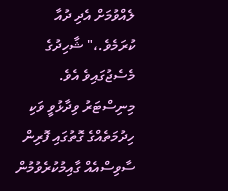ލެއްވުމަށް އެދި ދުއާ ކުރަމެވެ.،" ޝާހިދުގެ މެސެޖުގައިވެ އެވެ.
މިނިސްޓަރު ވިދާޅުވީ ވަކި ހިދުމަތެއްގެ ގޮތުގައި ފޮރިން ސާވިސްއެއް ގާއިމުކުރެވުމުން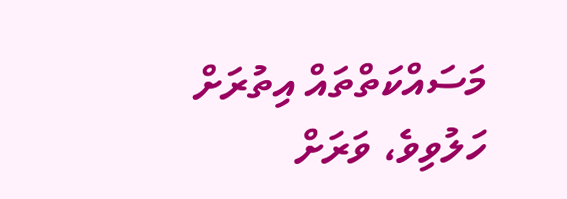މަސައްކަތްތައް އިތުރަށް ހަލުވިވެ، ވަރަށް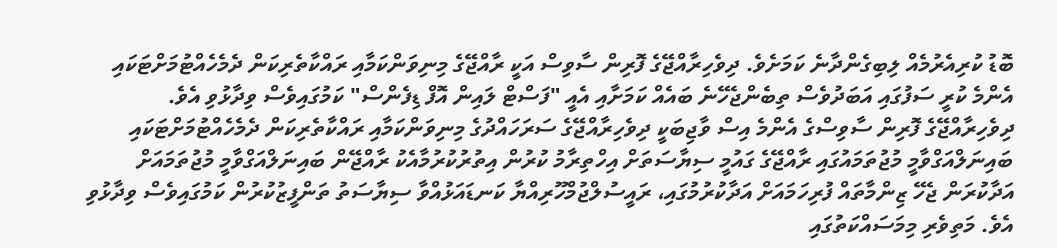ބޮޑު ކުރިއެރުމެއް ލިބިގެންދާނެ ކަމަށެވެ. ދިވެހިރާއްޖޭގެ ފޮރިން ސާވިސް އަކީ ރާއްޖޭގެ މިނިވަންކަމާއި ރައްކާތެރިކަން ދެމެހެއްޓުމަށްޓަކައި އެންމެ ކުރީ ސަފުގައި އަބަދުވެސް ތިބެންޖެހޭނެ ބައެއް ކަމަށާއި އެއީ "ފަސްޓް ލައިން އޮފް ޑިފެންސް" ކަމުގައިވެސް ވިދާޅުވި އެވެ.
ދިވެހިރާއްޖޭގެ ފޮރިން ސާވިސްގެ އެންމެ އިސް ވާޖިބަކީ ދިވެހިރާއްޖޭގެ ސަރަހައްދުގެ މިނިވަންކަމާއި ރައްކާތެރިކަން ދެމެހެއްޓުމަށްޓަކައި ބައިނަލްއަގްވާމީ މުޖުތަމައުގައި ރާއްޖޭގެ ގައުމީ ސިޔާސަތަށް އިހްތިރާމު ކުރުން އިތުރުކުރުމާއެކު ރާއްޖޭން ބައިނަލްއަގްވާމީ މުޖުތަމައަށް އަދާކުރަން ޖެހޭ ޒިންމާތައް ފުރިހަމައަށް އަދާކުރުމުގައި، ރައީސުލްޖުމްހޫރިއްޔާ ކަނޑައަޅުއްވާ ސިޔާސަތު ތަންފީޒުކުރުން ކަމުގައިވެސް ވިދާޅުވި އެވެ. މަތިވެރި މިމަސައްކަތުގައި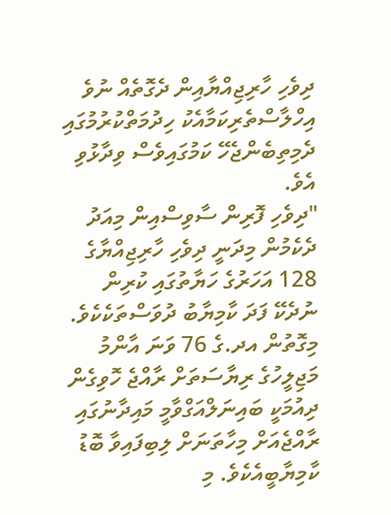ދިވެހި ހާރިޖިއްޔާއިން ދެގޮތެއް ނުވެ އިހްލާސްތެރިކަމާއެކު ހިދުމަތްކުރުމުގައި ދެމިތިބެންޖެހޭ ކަމުގައިވެސް ވިދާޅުވި އެވެ.
"ދިވެހި ފޮރިން ސާވިސްއިން މިއަދު ދެކެމުން މިދަނީ ދިވެހި ހާރިޖިއްޔާގެ 128 އަހަރުގެ ހަޔާތުގައި ކުރިން ނުދެކޭ ފަދަ ކާމިޔާބު ދުވަސްތަކެކެވެ. މިގޮތުން އދ.ގެ 76 ވަނަ އާންމު މަޖިލީހުގެ ރިޔާސަތަށް ރާއްޖެ ހޮވިގެން ދިއުމަކީ ބައިނަލްއަގްވާމީ މައިދާނުގައި ރާއްޖެއަށް މިހާތަނަށް ލިބިފައިވާ ބޮޑު ކާމިޔާބީއެކެވެ. މި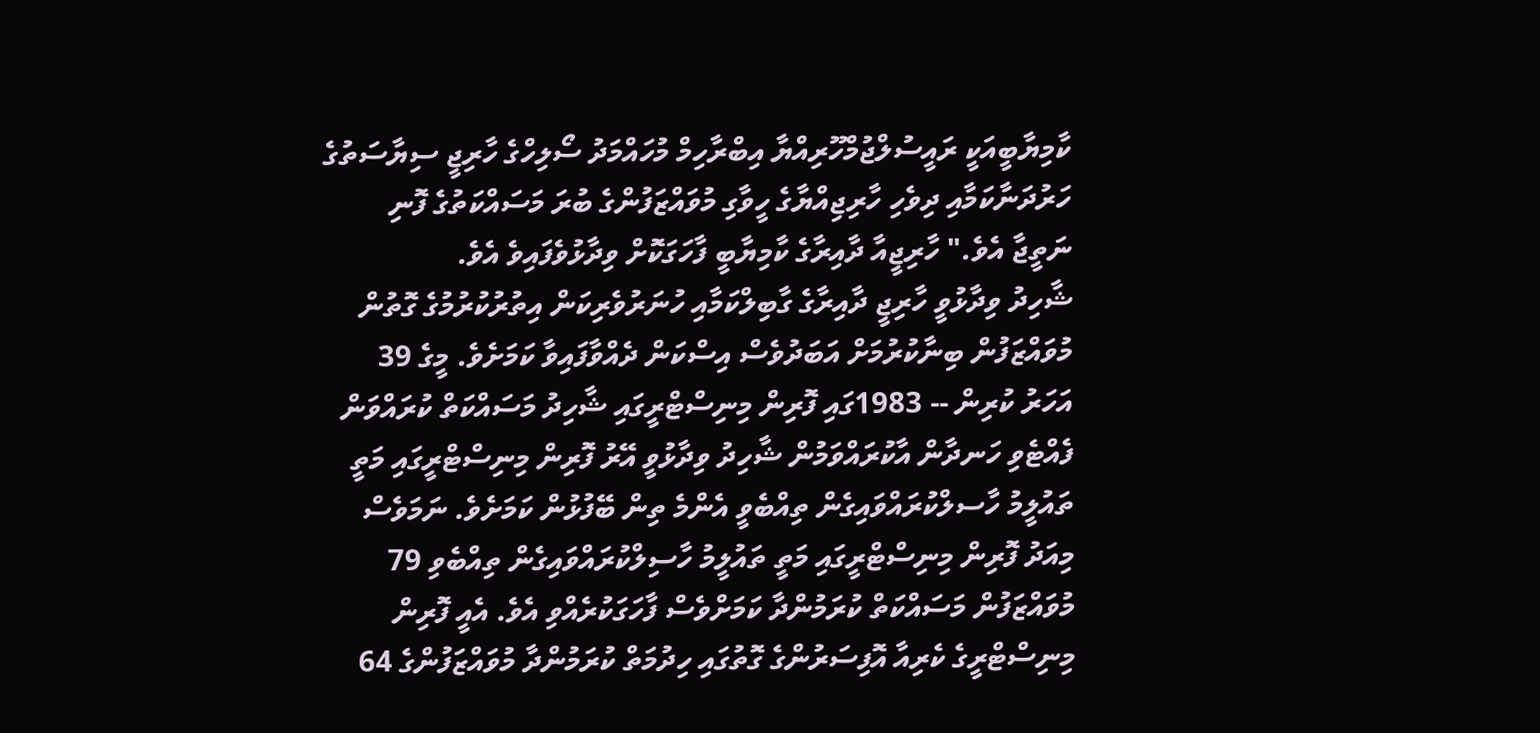ކާމިޔާބީއަކީ ރައީސުލްޖުމްހޫރިއްޔާ އިބްރާހިމް މުހައްމަދު ސޯލިހްގެ ހާރިޖީ ސިޔާސަތުގެ ހަރުދަނާކަމާއި ދިވެހި ހާރިޖިއްޔާގެ ހީވާގި މުވައްޒަފުންގެ ބުރަ މަސައްކަތުގެ ފޮނި ނަތީޖާ އެވެ." ހާރިޖީއާ ދާއިރާގެ ކާމިޔާބީ ފާހަގަކޮށް ވިދާޅުވެފައިވެ އެވެ.
ޝާހިދު ވިދާޅުވީ ހާރިޖީ ދާއިރާގެ ގާބިލްކަމާއި ހުނަރުވެރިކަން އިތުރުކުރުމުގެ ގޮތުން މުވައްޒަފުން ބިނާކުރުމަށް އަބަދުވެސް އިސްކަން ދެއްވާފައިވާ ކަމަށެވެ. މީގެ 39 އަހަރު ކުރިން -- 1983ގައި ފޮރިން މިނިސްޓްރީގައި ޝާހިދު މަސައްކަތް ކުރައްވަން ފެއްޓެވި ހަނދާން އާކުރައްވަމުން ޝާހިދު ވިދާޅުވީ އޭރު ފޮރިން މިނިސްޓްރީގައި މަތީ ތައުލީމު ހާސލްކުރައްވައިގެން ތިއްބެވީ އެންމެ ތިން ބޭފުޅުން ކަމަށެވެ. ނަމަވެސް މިއަދު ފޮރިން މިނިސްޓްރީގައި މަތީ ތައުލީމު ހާސިލްކުރައްވައިގެން ތިއްބެވި 79 މުވައްޒަފުން މަސައްކަތް ކުރަމުންދާ ކަމަށްވެސް ފާހަގަކުރެއްވި އެވެ. އެއީ ފޮރިން މިނިސްޓްރީގެ ކެރިއާ އޮފިސަރުންގެ ގޮތުގައި ހިދުމަތް ކުރަމުންދާ މުވައްޒަފުންގެ 64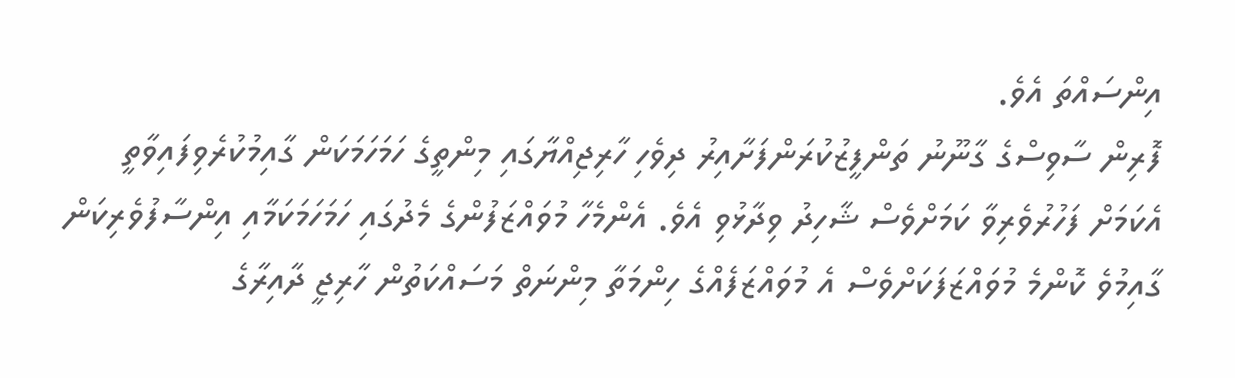އިންސައްތަ އެވެ.
ފޮރިން ސާވިސްގެ ގާނޫނު ތަންފީޒުކުރަންފަށާއިރު ދިވެހި ހާރިޖިއްޔާގައި މިންތީގެ ހަމަހަމަކަން ގާއިމުކުރެވިފައިވާތީ އެކަމަށް ފަހުރުވެރިވާ ކަމަށްވެސް ޝާހިދު ވިދާޅުވި އެވެ. އެންމެހާ މުވައްޒަފުންގެ މެދުގައި ހަމަހަމަކަމާއި އިންސާފުވެރިކަން ގާއިމުވެ ކޮންމެ މުވައްޒަފަކަށްވެސް އެ މުވައްޒަފެއްގެ ހިންމަތާ މިންނަތް މަސައްކަތުން ހާރިޖީ ދާއިރާގެ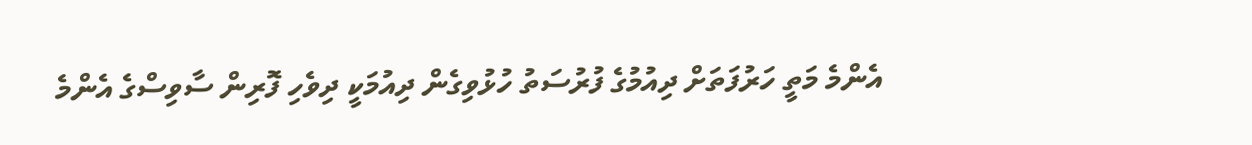އެންމެ މަތީ ހަރުފަތަށް ދިއުމުގެ ފުރުސަތު ހުޅުވިގެން ދިއުމަކީ ދިވެހި ފޮރިން ސާވިސްގެ އެންމެ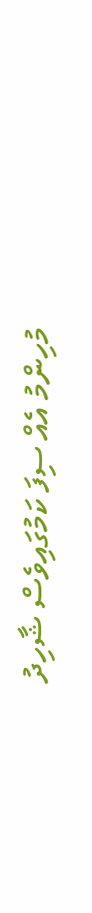މުހިންމު އެއް ސިފަ ކަމުގައިވެސް ޝާހިދު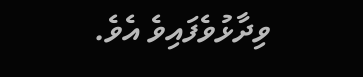ވިދާޅުވެފައިވެ އެވެ.